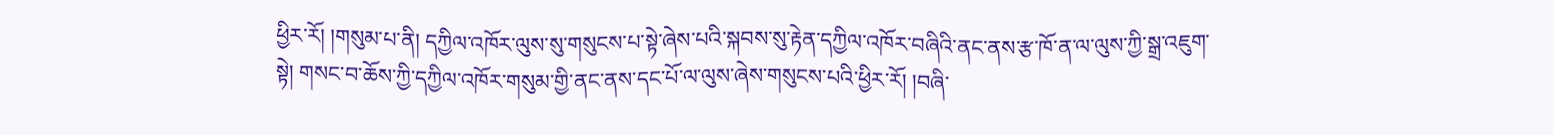ཕྱིར་རོ། །གསུམ་པ་ནི། དཀྱིལ་འཁོར་ལུས་སུ་གསུངས་པ་སྟེ་ཞེས་པའི་སྐབས་སུ་རྟེན་དཀྱིལ་འཁོར་བཞིའི་ནང་ནས་རྩ་ཁོ་ན་ལ་ལུས་ཀྱི་སྒྲ་འཇུག་སྟེ། གསང་བ་ཆོས་ཀྱི་དཀྱིལ་འཁོར་གསུམ་གྱི་ནང་ནས་དང་པོ་ལ་ལུས་ཞེས་གསུངས་པའི་ཕྱིར་རོ། །བཞི་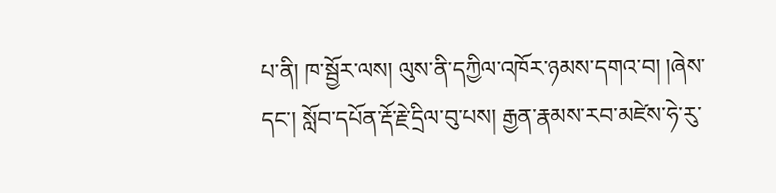པ་ནི། ཁ་སྦྱོར་ལས། ལུས་ནི་དཀྱིལ་འཁོར་ཉམས་དགའ་བ། །ཞེས་དང་། སློབ་དཔོན་རྡོ་རྗེ་དྲིལ་བུ་པས། རྒྱན་རྣམས་རབ་མཛེས་ཧེ་རུ་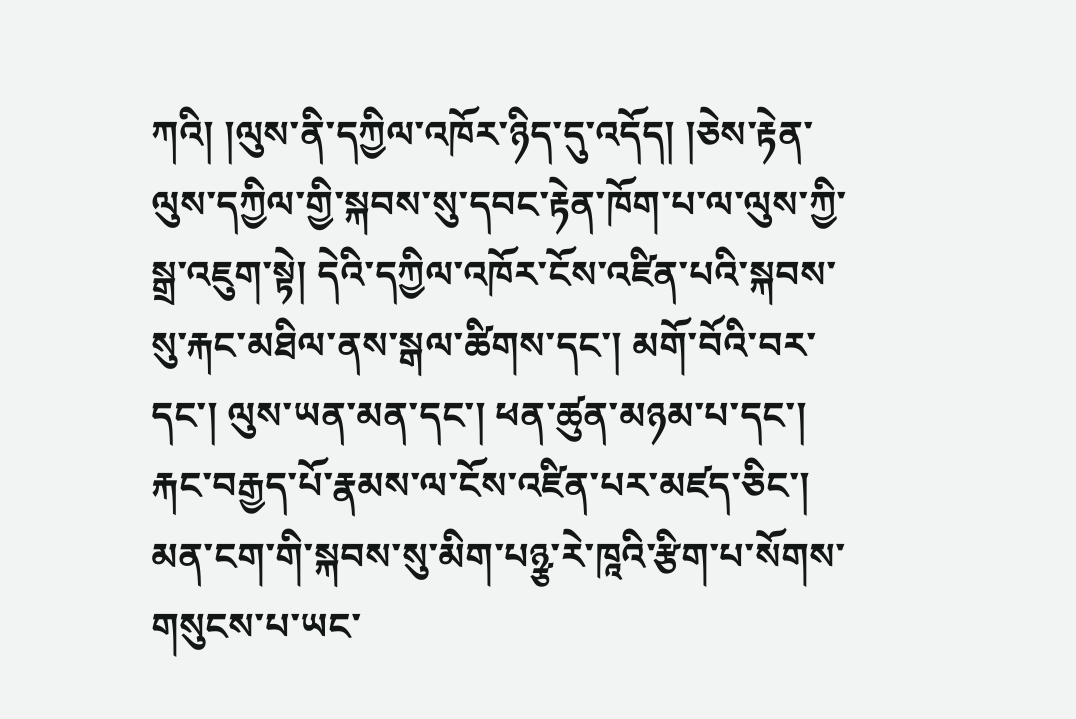ཀའི། །ལུས་ནི་དཀྱིལ་འཁོར་ཉིད་དུ་འདོད། །ཅེས་རྟེན་ལུས་དཀྱིལ་གྱི་སྐབས་སུ་དབང་རྟེན་ཁོག་པ་ལ་ལུས་ཀྱི་སྒྲ་འཇུག་སྟེ། དེའི་དཀྱིལ་འཁོར་ངོས་འཛིན་པའི་སྐབས་སུ་རྐང་མཐིལ་ནས་སྒལ་ཚིགས་དང་། མགོ་བོའི་བར་དང་། ལུས་ཡན་མན་དང་། ཕན་ཚུན་མཉམ་པ་དང་། རྐང་བརྒྱད་པོ་རྣམས་ལ་ངོས་འཛིན་པར་མཛད་ཅིང་། མན་ངག་གི་སྐབས་སུ་མིག་པཉྩ་རེ་ཁཱའི་རྩིག་པ་སོགས་གསུངས་པ་ཡང་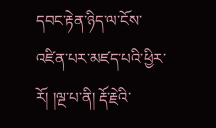དབང་རྟེན་ཉིད་ལ་ངོས་འཛིན་པར་མཛད་པའི་ཕྱིར་རོ། །ལྔ་པ་ནི། རྡོ་རྗེའི་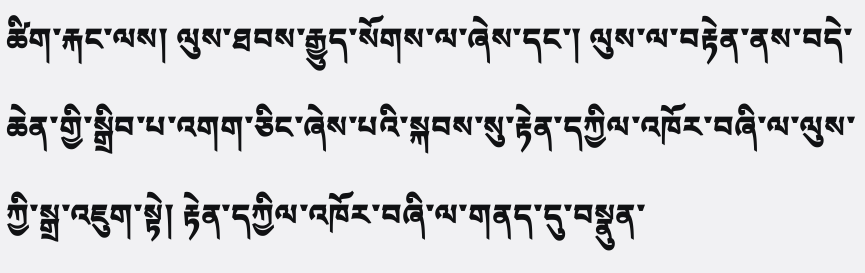ཚིག་རྐང་ལས། ལུས་ཐབས་རྒྱུད་སོགས་ལ་ཞེས་དང་། ལུས་ལ་བརྟེན་ནས་བདེ་ཆེན་གྱི་སྒྲིབ་པ་འགག་ཅིང་ཞེས་པའི་སྐབས་སུ་རྟེན་དཀྱིལ་འཁོར་བཞི་ལ་ལུས་ཀྱི་སྒྲ་འཇུག་སྟེ། རྟེན་དཀྱིལ་འཁོར་བཞི་ལ་གནད་དུ་བསྣུན་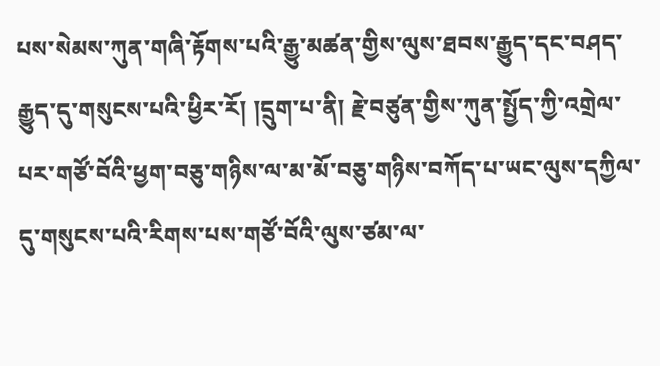པས་སེམས་ཀུན་གཞི་རྟོགས་པའི་རྒྱུ་མཚན་གྱིས་ལུས་ཐབས་རྒྱུད་དང་བཤད་རྒྱུད་དུ་གསུངས་པའི་ཕྱིར་རོ། །དྲུག་པ་ནི། རྗེ་བཙུན་གྱིས་ཀུན་སྤྱོད་ཀྱི་འགྲེལ་པར་གཙོ་བོའི་ཕྱག་བཅུ་གཉིས་ལ་མ་མོ་བཅུ་གཉིས་བཀོད་པ་ཡང་ལུས་དཀྱིལ་དུ་གསུངས་པའི་རིགས་པས་གཙོ་བོའི་ལུས་ཙམ་ལ་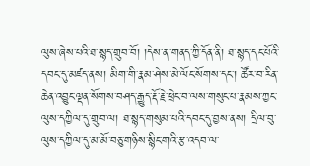ལུས་ཞེས་པའི་ཐ་སྙད་གྲུབ་བོ། །དེས་ན་གནད་ཀྱི་དོན་ནི། ཐ་སྙད་དང་པོའི་དབང་དུ་མཛད་ནས། མིག་གི་རྣམ་ཤེས་མེ་ལོང་སོགས་དང་། ཚོར་བ་རིན་ཆེན་འབྱུང་ལྡན་སོགས་བཤད་རྒྱུད་རྡོ་རྗེ་ཕྲེང་བ་ལས་གསུང་པ་རྣམས་ཀྱང་ལུས་དཀྱིལ་དུ་གྲུབ་ལ། ཐ་སྙད་གསུམ་པའི་དབང་དུ་བྱས་ནས། དྲིལ་བུ་ལུས་དཀྱིལ་དུ་མ་མོ་བཅུ་གཉིས་སྙིང་གའི་རྩ་འདབ་ལ་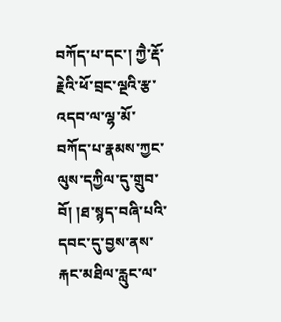བཀོད་པ་དང་། ཀྱཻ་རྡོ་རྗེའི་ཕོ་བྲང་ལྔའི་རྩ་འདབ་ལ་ལྷ་མོ་བཀོད་པ་རྣམས་ཀྱང་ལུས་དཀྱིལ་དུ་གྲུབ་བོ། །ཐ་སྙད་བཞི་པའི་དབང་དུ་བྱས་ནས་རྐང་མཐིལ་རླུང་ལ་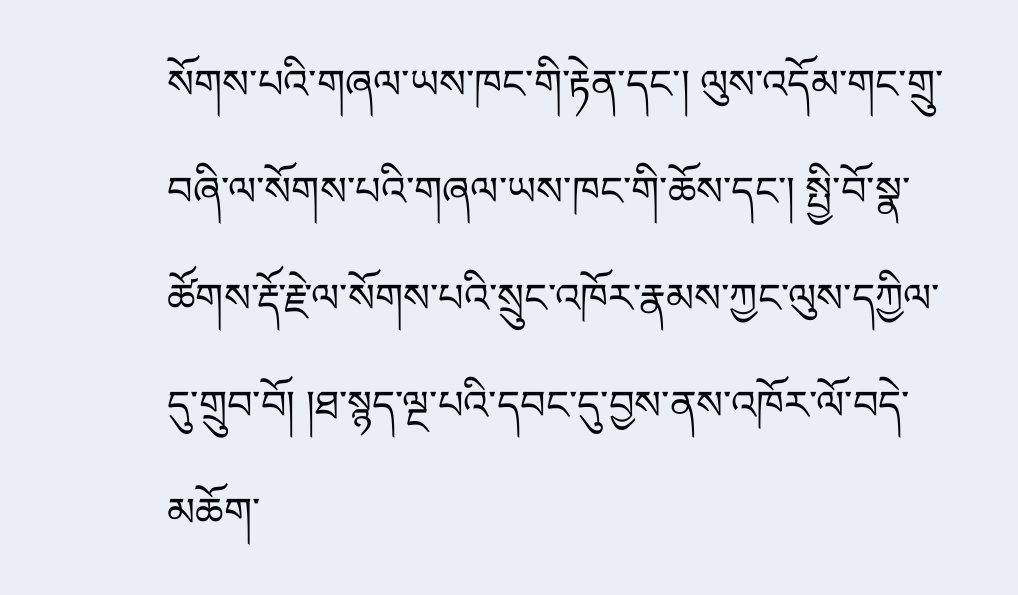སོགས་པའི་གཞལ་ཡས་ཁང་གི་རྟེན་དང་། ལུས་འདོམ་གང་གྲུ་བཞི་ལ་སོགས་པའི་གཞལ་ཡས་ཁང་གི་ཆོས་དང་། སྤྱི་བོ་སྣ་ཚོགས་རྡོ་རྗེ་ལ་སོགས་པའི་སྲུང་འཁོར་རྣམས་ཀྱང་ལུས་དཀྱིལ་དུ་གྲུབ་བོ། །ཐ་སྙད་ལྔ་པའི་དབང་དུ་བྱས་ནས་འཁོར་ལོ་བདེ་མཆོག་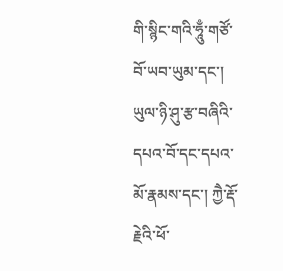གི་སྙིང་གའི་ཧཱུྃ་གཙོ་བོ་ཡབ་ཡུམ་དང་། ཡུལ་ཉི་ཤུ་རྩ་བཞིའི་དཔའ་བོ་དང་དཔའ་མོ་རྣམས་དང་། ཀྱཻ་རྡོ་རྗེའི་ཕོ་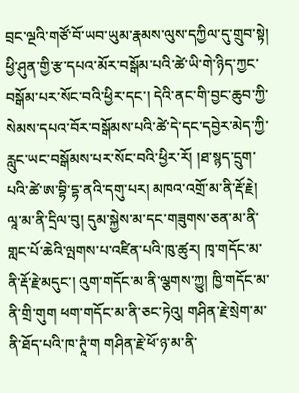བྲང་ལྔའི་གཙོ་བོ་ཡབ་ཡུམ་རྣམས་ལུས་དཀྱིལ་དུ་གྲུབ་སྟེ། ཕྱི་ཤུན་གྱི་རྩ་དཔའ་མོར་བསྒོམ་པའི་ཚེ་ཡི་གེ་ཉིད་ཀྱང་བསྒོམ་པར་སོང་བའི་ཕྱིར་དང་། དེའི་ནང་གི་བྱང་ཆུབ་ཀྱི་སེམས་དཔའ་བོར་བསྒོམས་པའི་ཚེ་དེ་དང་དབྱེར་མེད་ཀྱི་རླུང་ཡང་བསྒོམས་པར་སོང་བའི་ཕྱིར་རོ། །ཐ་སྙད་དྲུག་པའི་ཚེ་ཨ་བྷི་དྷ་ནའི་དགུ་པར། མཁའ་འགྲོ་མ་ནི་རྡོ་རྗེ། ལཱ་མ་ནི་དྲིལ་བུ། དུམ་སྐྱེས་མ་དང་གཟུགས་ཅན་མ་ནི་གླང་པོ་ཆེའི་ལྤགས་པ་འཛིན་པའི་ཁུ་ཚུར། ཁྭ་གདོང་མ་ནི་རྡོ་རྗེ་མདུང་། འུག་གདོང་མ་ནི་ལྕགས་ཀྱུ། ཁྱི་གདོང་མ་ནི་གྲི་གུག ཕག་གདོང་མ་ནི་ཅང་ཏེའུ། གཤིན་རྗེ་སྲེག་མ་ནི་ཐོད་པའི་ཁ་ཊཱཾ་ག གཤིན་རྗེ་ཕོ་ཉ་མ་ནི་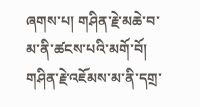ཞགས་པ། གཤིན་རྗེ་མཆེ་བ་མ་ནི་ཚངས་པའི་མགོ་བོ། གཤིན་རྗེ་འཇོམས་མ་ནི་དགྲ་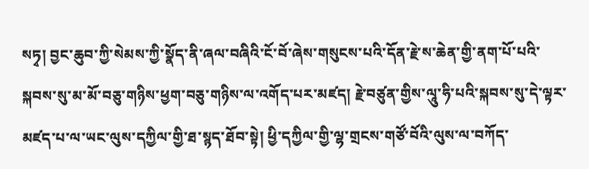སཏྭ། བྱང་ཆུབ་ཀྱི་སེམས་ཀྱི་སྣོད་ནི་ཞལ་བཞིའི་ངོ་བོ་ཞེས་གསུངས་པའི་དོན་རྗེ་ས་ཆེན་གྱི་ནག་པོ་པའི་སྐབས་སུ་མ་མོ་བཅུ་གཉིས་ཕྱག་བཅུ་གཉིས་ལ་འགོད་པར་མཛད། རྗེ་བཙུན་གྱིས་ལཱུ་ཧི་པའི་སྐབས་སུ་དེ་ལྟར་མཛད་པ་ལ་ཡང་ལུས་དཀྱིལ་གྱི་ཐ་སྙད་ཐོབ་སྟེ། ཕྱི་དཀྱིལ་གྱི་ལྷ་གྲངས་གཙོ་བོའི་ལུས་ལ་བཀོད་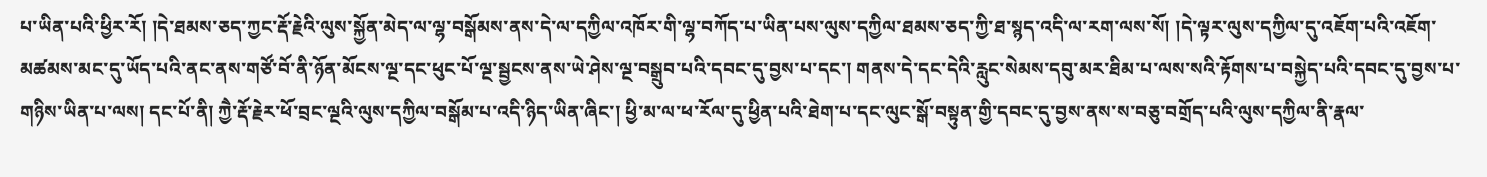པ་ཡིན་པའི་ཕྱིར་རོ། །དེ་ཐམས་ཅད་ཀྱང་རྡོ་རྗེའི་ལུས་སྐྱོན་མེད་ལ་ལྷ་བསྒོམས་ནས་དེ་ལ་དཀྱིལ་འཁོར་གི་ལྷ་བཀོད་པ་ཡིན་པས་ལུས་དཀྱིལ་ཐམས་ཅད་ཀྱི་ཐ་སྙད་འདི་ལ་རག་ལས་སོ། །དེ་ལྟར་ལུས་དཀྱིལ་དུ་འཇོག་པའི་འཇོག་མཚམས་མང་དུ་ཡོད་པའི་ནང་ནས་གཙོ་བོ་ནི་ཉོན་མོངས་ལྔ་དང་ཕུང་པོ་ལྔ་སྦྱངས་ནས་ཡེ་ཤེས་ལྔ་བསྒྲུབ་པའི་དབང་དུ་བྱས་པ་དང་། གནས་དེ་དང་དེའི་རླུང་སེམས་དབུ་མར་ཐིམ་པ་ལས་སའི་རྟོགས་པ་བསྐྱེད་པའི་དབང་དུ་བྱས་པ་གཉིས་ཡིན་པ་ལས། དང་པོ་ནི། ཀྱཻ་རྡོ་རྗེར་ཕོ་བྲང་ལྔའི་ལུས་དཀྱིལ་བསྒོམ་པ་འདི་ཉིད་ཡིན་ཞིང་། ཕྱི་མ་ལ་ཕ་རོལ་དུ་ཕྱིན་པའི་ཐེག་པ་དང་ལུང་སྒོ་བསྟུན་གྱི་དབང་དུ་བྱས་ནས་ས་བཅུ་བགྲོད་པའི་ལུས་དཀྱིལ་ནི་རྣལ་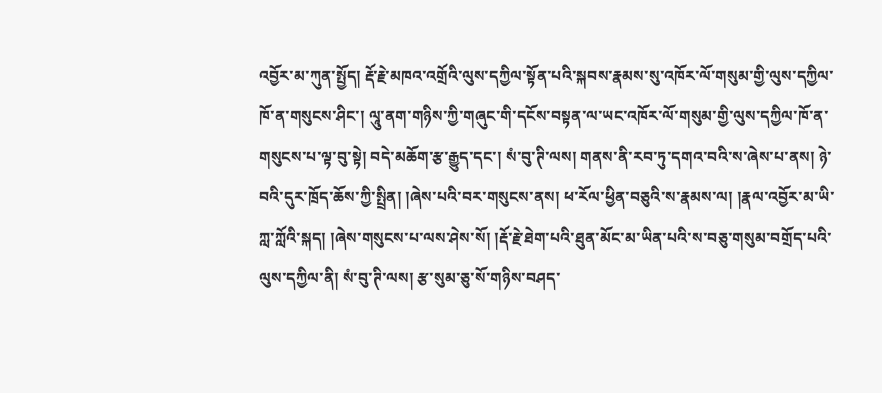འབྱོར་མ་ཀུན་སྤྱོད། རྡོ་རྗེ་མཁའ་འགྲོའི་ལུས་དཀྱིལ་སྟོན་པའི་སྐབས་རྣམས་སུ་འཁོར་ལོ་གསུམ་གྱི་ལུས་དཀྱིལ་ཁོ་ན་གསུངས་ཤིང་། ལཱུ་ནག་གཉིས་ཀྱི་གཞུང་གི་དངོས་བསྟན་ལ་ཡང་འཁོར་ལོ་གསུམ་གྱི་ལུས་དཀྱིལ་ཁོ་ན་གསུངས་པ་ལྟ་བུ་སྟེ། བདེ་མཆོག་རྩ་རྒྱུད་དང་། སཾ་བུ་ཊི་ལས། གནས་ནི་རབ་ཏུ་དགའ་བའི་ས་ཞེས་པ་ནས། ཉེ་བའི་དུར་ཁྲོད་ཆོས་ཀྱི་སྤྲིན། །ཞེས་པའི་བར་གསུངས་ནས། ཕ་རོལ་ཕྱིན་བཅུའི་ས་རྣམས་ལ། །རྣལ་འབྱོར་མ་ཡི་ཀླ་ཀློའི་སྐད། །ཞེས་གསུངས་པ་ལས་ཤེས་སོ། །རྡོ་རྗེ་ཐེག་པའི་ཐུན་མོང་མ་ཡིན་པའི་ས་བཅུ་གསུམ་བགྲོད་པའི་ལུས་དཀྱིལ་ནི། སཾ་བུ་ཊི་ལས། རྩ་སུམ་ཅུ་སོ་གཉིས་བཤད་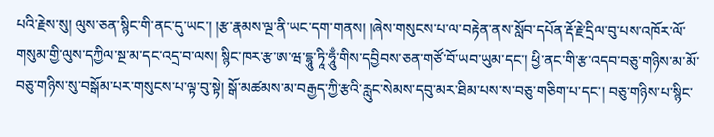པའི་རྗེས་སུ། ལུས་ཅན་སྙིང་གི་ནང་དུ་ཡང་། །རྩ་རྣམས་ལྔ་ནི་ཡང་དག་གནས། །ཞེས་གསུངས་པ་ལ་བརྟེན་ནས་སློབ་དཔོན་རྡོ་རྗེ་དྲིལ་བུ་པས་འཁོར་ལོ་གསུམ་གྱི་ལུས་དཀྱིལ་སྔ་མ་དང་འདྲ་བ་ལས། སྙིང་ཁར་རྩ་ཨ་ཝ་དྷཱུ་ཏཱི་ཧཱུྃ་གིས་དབྱིབས་ཅན་གཙོ་བོ་ཡབ་ཡུམ་དང་། ཕྱི་ནང་གི་རྩ་འདབ་བཅུ་གཉིས་མ་མོ་བཅུ་གཉིས་སུ་བསྒོམ་པར་གསུངས་པ་ལྟ་བུ་སྟེ། སྒོ་མཚམས་མ་བརྒྱད་ཀྱི་རྩའི་རླུང་སེམས་དབུ་མར་ཐིམ་པས་ས་བཅུ་གཅིག་པ་དང་། བཅུ་གཉིས་པ་སྙིང་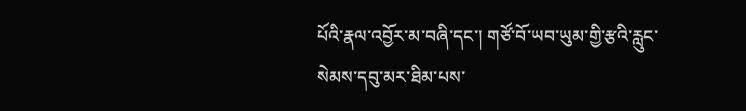པོའི་རྣལ་འབྱོར་མ་བཞི་དང་། གཙོ་བོ་ཡབ་ཡུམ་གྱི་རྩའི་རླུང་སེམས་དབུ་མར་ཐིམ་པས་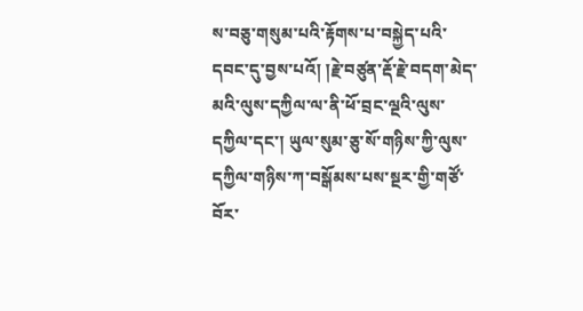ས་བཅུ་གསུམ་པའི་རྟོགས་པ་བསྐྱེད་པའི་དབང་དུ་བྱས་པའོ། །རྗེ་བཙུན་རྡོ་རྗེ་བདག་མེད་མའི་ལུས་དཀྱིལ་ལ་ནི་ཕོ་བྲང་ལྔའི་ལུས་དཀྱིལ་དང་། ཡུལ་སུམ་ཅུ་སོ་གཉིས་ཀྱི་ལུས་དཀྱིལ་གཉིས་ཀ་བསྒོམས་པས་སྔར་གྱི་གཙོ་བོར་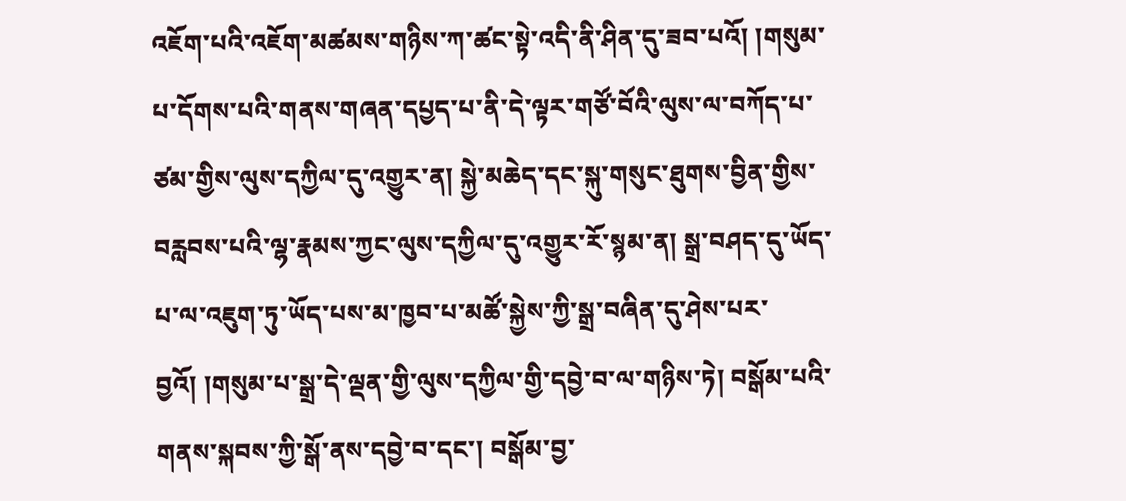འཇོག་པའི་འཇོག་མཚམས་གཉིས་ཀ་ཚང་སྟེ་འདི་ནི་ཤིན་དུ་ཟབ་པའོ། །གསུམ་པ་དོགས་པའི་གནས་གཞན་དཔྱད་པ་ནི་དེ་ལྟར་གཙོ་བོའི་ལུས་ལ་བཀོད་པ་ཙམ་གྱིས་ལུས་དཀྱིལ་དུ་འགྱུར་ན། སྐྱེ་མཆེད་དང་སྐུ་གསུང་ཐུགས་བྱིན་གྱིས་བརླབས་པའི་ལྷ་རྣམས་ཀྱང་ལུས་དཀྱིལ་དུ་འགྱུར་རོ་སྙམ་ན། སྒྲ་བཤད་དུ་ཡོད་པ་ལ་འཇུག་ཏུ་ཡོད་པས་མ་ཁྱབ་པ་མཚོ་སྐྱེས་ཀྱི་སྒྲ་བཞིན་དུ་ཤེས་པར་བྱའོ། །གསུམ་པ་སྒྲ་དེ་ལྡན་གྱི་ལུས་དཀྱིལ་གྱི་དབྱེ་བ་ལ་གཉིས་ཏེ། བསྒོམ་པའི་གནས་སྐབས་ཀྱི་སྒོ་ནས་དབྱེ་བ་དང་། བསྒོམ་བྱ་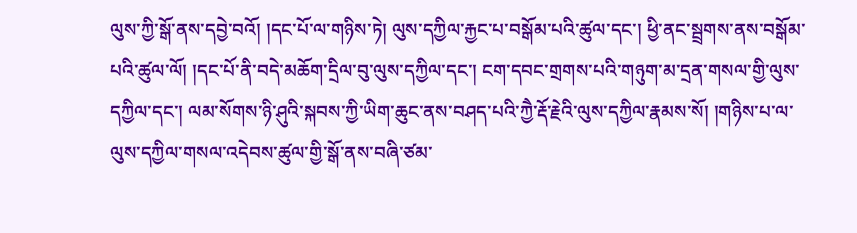ལུས་ཀྱི་སྒོ་ནས་དབྱེ་བའོ། །དང་པོ་ལ་གཉིས་ཏེ། ལུས་དཀྱིལ་རྐྱང་པ་བསྒོམ་པའི་ཚུལ་དང་། ཕྱི་ནང་སྦྲགས་ནས་བསྒོམ་པའི་ཚུལ་ལོ། །དང་པོ་ནི་བདེ་མཆོག་དྲིལ་བུ་ལུས་དཀྱིལ་དང་། ངག་དབང་གྲགས་པའི་གཉུག་མ་དྲན་གསལ་གྱི་ལུས་དཀྱིལ་དང་། ལམ་སོགས་ཉི་ཤུའི་སྐབས་ཀྱི་ཡིག་ཆུང་ནས་བཤད་པའི་ཀྱཻ་རྡོ་རྗེའི་ལུས་དཀྱིལ་རྣམས་སོ། །གཉིས་པ་ལ་ལུས་དཀྱིལ་གསལ་འདེབས་ཚུལ་གྱི་སྒོ་ནས་བཞི་ཙམ་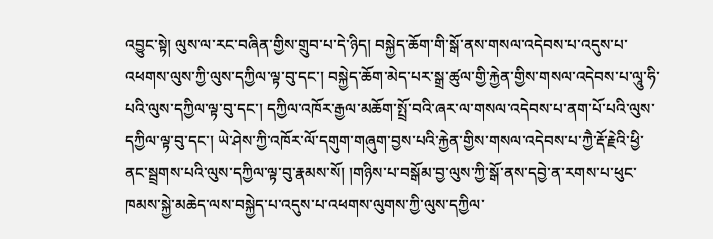འབྱུང་སྟེ། ལུས་ལ་རང་བཞིན་གྱིས་གྲུབ་པ་དེ་ཉིད། བསྐྱེད་ཆོག་གི་སྒོ་ནས་གསལ་འདེབས་པ་འདུས་པ་འཕགས་ལུས་ཀྱི་ལུས་དཀྱིལ་ལྟ་བུ་དང་། བསྐྱེད་ཆོག་མེད་པར་སྒྲ་ཚུལ་གྱི་རྐྱེན་གྱིས་གསལ་འདེབས་པ་ལཱུ་ཧི་པའི་ལུས་དཀྱིལ་ལྟ་བུ་དང་། དཀྱིལ་འཁོར་རྒྱལ་མཆོག་སྤྲོ་བའི་ཞར་ལ་གསལ་འདེབས་པ་ནག་པོ་པའི་ལུས་དཀྱིལ་ལྟ་བུ་དང་། ཡེ་ཤེས་ཀྱི་འཁོར་ལོ་དགུག་གཞུག་བྱས་པའི་རྐྱེན་གྱིས་གསལ་འདེབས་པ་ཀྱཻ་རྡོ་རྗེའི་ཕྱི་ནང་སྦྲགས་པའི་ལུས་དཀྱིལ་ལྟ་བུ་རྣམས་སོ། །གཉིས་པ་བསྒོམ་བྱ་ལུས་ཀྱི་སྒོ་ནས་དབྱེ་ན་རགས་པ་ཕུང་ཁམས་སྐྱེ་མཆེད་ལས་བསྐྱེད་པ་འདུས་པ་འཕགས་ལུགས་ཀྱི་ལུས་དཀྱིལ་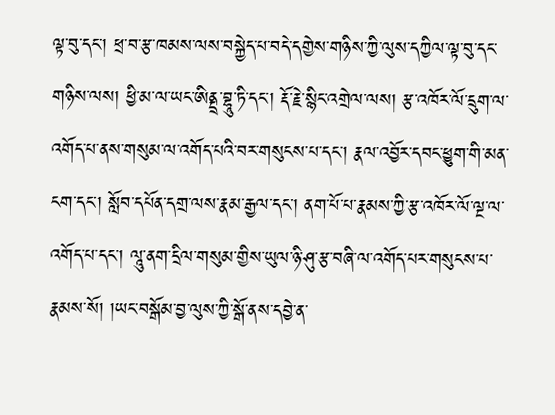ལྟ་བུ་དང་། ཕྲ་བ་རྩ་ཁམས་ལས་བསྐྱེད་པ་བདེ་དགྱེས་གཉིས་ཀྱི་ལུས་དཀྱིལ་ལྟ་བུ་དང་གཉིས་ལས། ཕྱི་མ་ལ་ཡང་ཨིནྡྲ་བྷཱུ་ཏི་དང་། རྡོ་རྗེ་སྙིང་འགྲེལ་ལས། རྩ་འཁོར་ལོ་དྲུག་ལ་འགོད་པ་ནས་གསུམ་ལ་འགོད་པའི་བར་གསུངས་པ་དང་། རྣལ་འབྱོར་དབང་ཕྱུག་གི་མན་ངག་དང་། སློབ་དཔོན་དགྲ་ལས་རྣམ་རྒྱལ་དང་། ནག་པོ་པ་རྣམས་ཀྱི་རྩ་འཁོར་ལོ་ལྔ་ལ་འགོད་པ་དང་། ལཱུ་ནག་དྲིལ་གསུམ་གྱིས་ཡུལ་ཉི་ཤུ་རྩ་བཞི་ལ་འགོད་པར་གསུངས་པ་རྣམས་སོ། །ཡང་བསྒོམ་བྱ་ལུས་ཀྱི་སྒོ་ནས་དབྱེ་ན་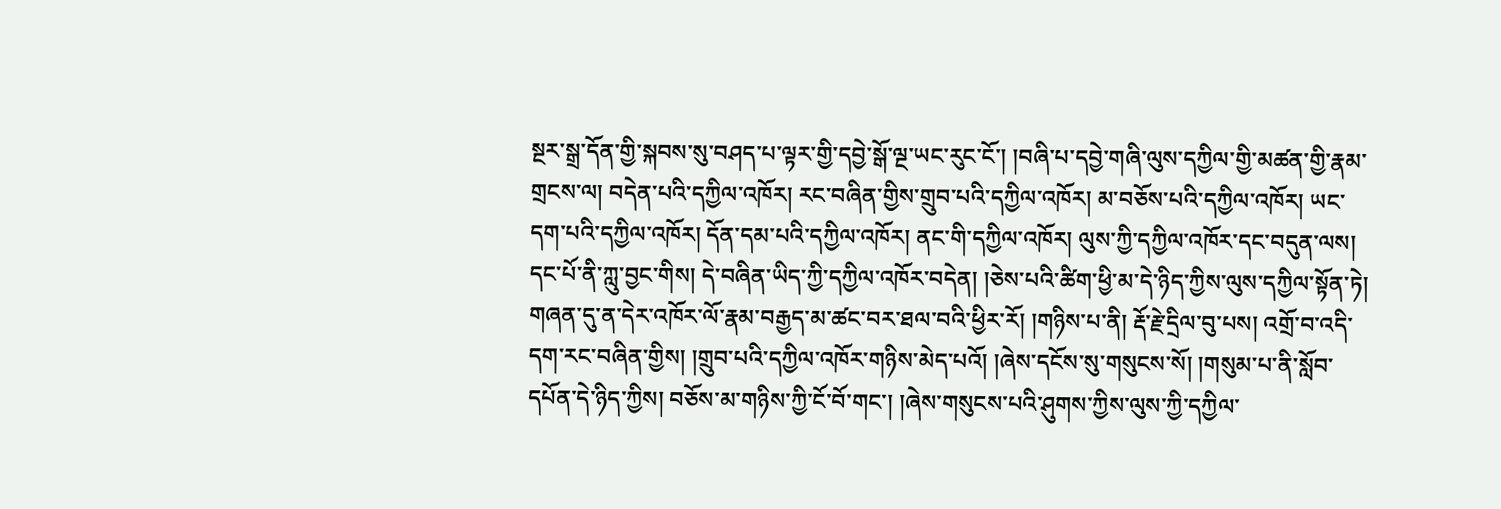སྔར་སྒྲ་དོན་གྱི་སྐབས་སུ་བཤད་པ་ལྟར་གྱི་དབྱེ་སྒོ་ལྔ་ཡང་རུང་ངོ་། །བཞི་པ་དབྱེ་གཞི་ལུས་དཀྱིལ་གྱི་མཚན་གྱི་རྣམ་གྲངས་ལ། བདེན་པའི་དཀྱིལ་འཁོར། རང་བཞིན་གྱིས་གྲུབ་པའི་དཀྱིལ་འཁོར། མ་བཅོས་པའི་དཀྱིལ་འཁོར། ཡང་དག་པའི་དཀྱིལ་འཁོར། དོན་དམ་པའི་དཀྱིལ་འཁོར། ནང་གི་དཀྱིལ་འཁོར། ལུས་ཀྱི་དཀྱིལ་འཁོར་དང་བདུན་ལས། དང་པོ་ནི་ཀླུ་བྱང་གིས། དེ་བཞིན་ཡིད་ཀྱི་དཀྱིལ་འཁོར་བདེན། །ཅེས་པའི་ཚིག་ཕྱི་མ་དེ་ཉིད་ཀྱིས་ལུས་དཀྱིལ་སྟོན་ཏེ། གཞན་དུ་ན་དེར་འཁོར་ལོ་རྣམ་བརྒྱད་མ་ཚང་བར་ཐལ་བའི་ཕྱིར་རོ། །གཉིས་པ་ནི། རྡོ་རྗེ་དྲིལ་བུ་པས། འགྲོ་བ་འདི་དག་རང་བཞིན་གྱིས། །གྲུབ་པའི་དཀྱིལ་འཁོར་གཉིས་མེད་པའོ། །ཞེས་དངོས་སུ་གསུངས་སོ། །གསུམ་པ་ནི་སློབ་དཔོན་དེ་ཉིད་ཀྱིས། བཅོས་མ་གཉིས་ཀྱི་ངོ་བོ་གང་། །ཞེས་གསུངས་པའི་ཤུགས་ཀྱིས་ལུས་ཀྱི་དཀྱིལ་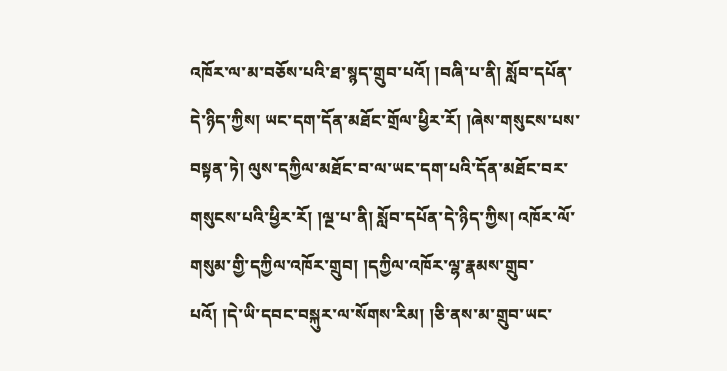འཁོར་ལ་མ་བཅོས་པའི་ཐ་སྙད་གྲུབ་པའོ། །བཞི་པ་ནི། སློབ་དཔོན་དེ་ཉིད་ཀྱིས། ཡང་དག་དོན་མཐོང་གྲོལ་ཕྱིར་རོ། །ཞེས་གསུངས་པས་བསྟན་ཏེ། ལུས་དཀྱིལ་མཐོང་བ་ལ་ཡང་དག་པའི་དོན་མཐོང་བར་གསུངས་པའི་ཕྱིར་རོ། །ལྔ་པ་ནི། སློབ་དཔོན་དེ་ཉིད་ཀྱིས། འཁོར་ལོ་གསུམ་གྱི་དཀྱིལ་འཁོར་གྲུབ། །དཀྱིལ་འཁོར་ལྷ་རྣམས་གྲུབ་པའོ། །དེ་ཡི་དབང་བསྐུར་ལ་སོགས་རིམ། །ཅི་ནས་མ་གྲུབ་ཡང་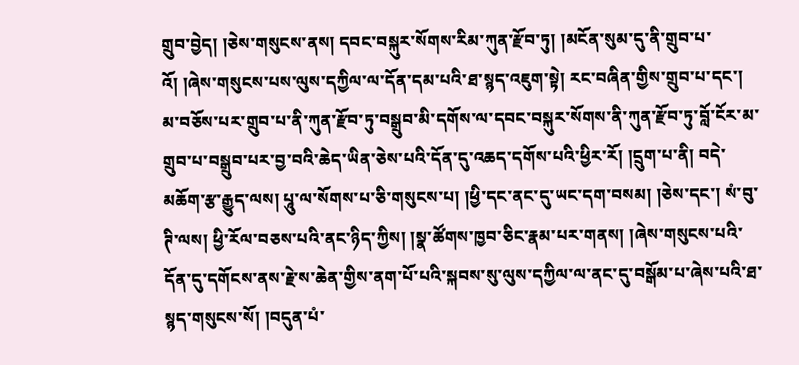གྲུབ་བྱེད། །ཅེས་གསུངས་ནས། དབང་བསྐུར་སོགས་རིམ་ཀུན་རྫོབ་ཏུ། །མངོན་སུམ་དུ་ནི་གྲུབ་པ་འོ། །ཞེས་གསུངས་པས་ལུས་དཀྱིལ་ལ་དོན་དམ་པའི་ཐ་སྙད་འཇུག་སྟེ། རང་བཞིན་གྱིས་གྲུབ་པ་དང་། མ་བཅོས་པར་གྲུབ་པ་ནི་ཀུན་རྫོབ་ཏུ་བསྒྲུབ་མི་དགོས་ལ་དབང་བསྐུར་སོགས་ནི་ཀུན་རྫོབ་ཏུ་བློ་ངོར་མ་གྲུབ་པ་བསྒྲུབ་པར་བྱ་བའི་ཆེད་ཡིན་ཅེས་པའི་དོན་དུ་འཆད་དགོས་པའི་ཕྱིར་རོ། །དྲུག་པ་ནི། བདེ་མཆོག་རྩ་རྒྱུད་ལས། པཱུ་ལ་སོགས་པ་ཅི་གསུངས་པ། །ཕྱི་དང་ནང་དུ་ཡང་དག་བསམ། །ཅེས་དང་། སཾ་བུ་ཊི་ལས། ཕྱི་རོལ་བཅས་པའི་ནང་ཉིད་ཀྱིས། །སྣ་ཚོགས་ཁྱབ་ཅིང་རྣམ་པར་གནས། །ཞེས་གསུངས་པའི་དོན་དུ་དགོངས་ནས་རྗེ་ས་ཆེན་གྱིས་ནག་པོ་པའི་སྐབས་སུ་ལུས་དཀྱིལ་ལ་ནང་དུ་བསྒོམ་པ་ཞེས་པའི་ཐ་སྙད་གསུངས་སོ། །བདུན་པཾ་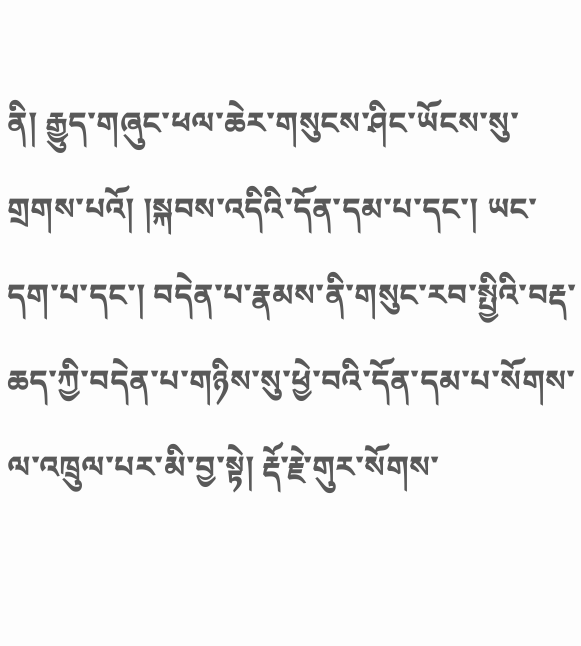ནི། རྒྱུད་གཞུང་ཕལ་ཆེར་གསུངས་ཤིང་ཡོངས་སུ་གྲགས་པའོ། །སྐབས་འདིའི་དོན་དམ་པ་དང་། ཡང་དག་པ་དང་། བདེན་པ་རྣམས་ནི་གསུང་རབ་སྤྱིའི་བརྡ་ཆད་ཀྱི་བདེན་པ་གཉིས་སུ་ཕྱེ་བའི་དོན་དམ་པ་སོགས་ལ་འཁྲུལ་པར་མི་བྱ་སྟེ། རྡོ་རྗེ་གུར་སོགས་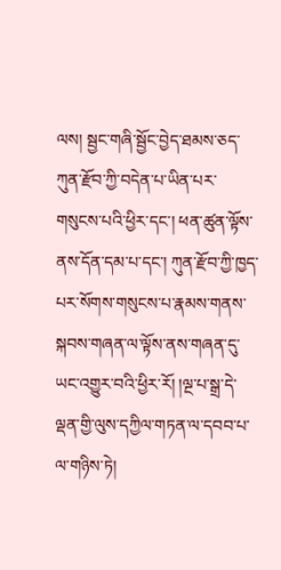ལས། སྦྱང་གཞི་སྦྱོང་བྱེད་ཐམས་ཅད་ཀུན་རྫོབ་ཀྱི་བདེན་པ་ཡིན་པར་གསུངས་པའི་ཕྱིར་དང་། ཕན་ཚུན་ལྟོས་ནས་དོན་དམ་པ་དང་། ཀུན་རྫོབ་ཀྱི་ཁྱད་པར་སོགས་གསུངས་པ་རྣམས་གནས་སྐབས་གཞན་ལ་ལྟོས་ནས་གཞན་དུ་ཡང་འགྱུར་བའི་ཕྱིར་རོ། །ལྔ་པ་སྒྲ་དེ་ལྡན་གྱི་ལུས་དཀྱིལ་གཏན་ལ་དབབ་པ་ལ་གཉིས་ཏེ།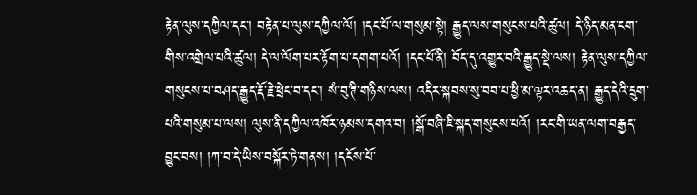རྟེན་ལུས་དཀྱིལ་དང་། བརྟེན་པ་ལུས་དཀྱིལ་ལོ། །དང་པོ་ལ་གསུམ་སྟེ། རྒྱུད་ལས་གསུངས་པའི་ཚུལ། དེ་ཉིད་མན་ངག་གིས་འགྲེལ་པའི་ཚུལ། དེ་ལ་ལོག་པར་རྟོག་པ་དགག་པའོ། །དང་པོ་ནི། བོད་དུ་འགྱུར་བའི་རྒྱུད་སྡེ་ལས། རྟེན་ལུས་དཀྱིལ་གསུངས་པ་བཤད་རྒྱུད་རྡོ་རྗེ་ཕྲེང་བ་དང་། སཾ་བུ་ཊི་གཉིས་ལས། འདིར་སྐབས་སུ་བབ་པ་ཕྱི་མ་ལྟར་འཆད་ན། རྒྱུད་དེའི་དྲུག་པའི་གསུམ་པ་ལས། ལུས་ནི་དཀྱིལ་འཁོར་ཉམས་དགའ་བ། །སྒོ་བཞི་ཇི་སྐད་གསུངས་པའོ། །རང་གི་ཡན་ལག་བརྒྱད་བྱུང་བས། །ཀ་བ་དེ་ཡིས་བསྐོར་ཏེ་གནས། །དངོས་པོ་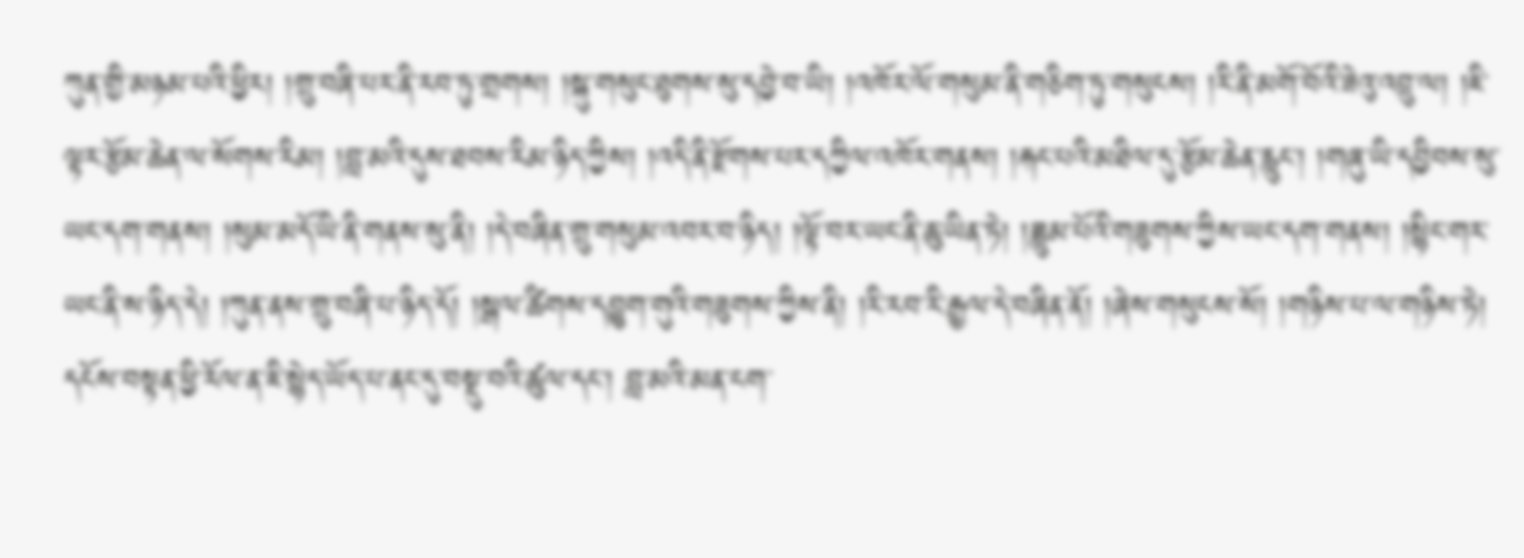ཀུན་གྱི་མཉམ་པའི་ཕྱིར། །གྲུ་བཞི་པར་ནི་རབ་ཏུ་གྲགས། །སྐུ་གསུང་ཐུགས་སུ་དབྱེ་བ་ཡི། །འཁོར་ལོ་གསུམ་ནི་གཅིག་ཏུ་གསུངས། །རི་ནི་མགོ་བོའི་ཟེའུ་འབྲུ་ལ། །ཇི་ལྟར་རྩོམ་ཆེན་ལ་སོགས་རིམ། །བླ་མའི་དུས་ཐབས་རིམ་ཉིད་ཀྱིས། །འདི་ནི་རྫོགས་པར་དཀྱིལ་འཁོར་གནས། །རྐང་པའི་མཐིལ་དུ་རྩོམ་ཆེན་རླུང་། །གཞུ་ཡི་དབྱིབས་སུ་ཡང་དག་གནས། །སུམ་མདོ་ཡི་ནི་གནས་སུ་ནི། །དེ་བཞིན་གྲུ་གསུམ་འབར་བ་ཉིད། །ལྟོ་བར་ཡང་ནི་ཆུ་ཡིན་ཏེ། །ཟླུམ་པོའི་གཟུགས་ཀྱིས་ཡང་དག་གནས། །སྙིང་གར་ཡང་ནི་ས་ཉིད་དེ། །ཀུན་ནས་གྲུ་བཞི་པ་ཉིད་དོ། །སྒལ་ཚིགས་དབྱུག་གུའི་གཟུགས་ཀྱིས་ནི། །རི་རབ་རི་རྒྱལ་དེ་བཞིན་ནོ། །ཞེས་གསུངས་སོ། །གཉིས་པ་ལ་གཉིས་ཏེ། དངོས་བསྟན་ཕྱི་རོལ་ན་ཇི་སྙེད་ཡོད་པ་ནང་དུ་བསྡུ་བའི་ཚུལ་དང་། བླ་མའི་མན་ངག་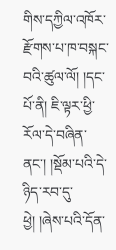གིས་དཀྱིལ་འཁོར་རྫོགས་པ་ཁ་བསྐང་བའི་ཚུལ་ལོ། །དང་པོ་ནི། ཇི་ལྟར་ཕྱི་རོལ་དེ་བཞིན་ནང་། །སྡོམ་པའི་དེ་ཉིད་རབ་དུ་ཕྱེ། །ཞེས་པའི་དོན་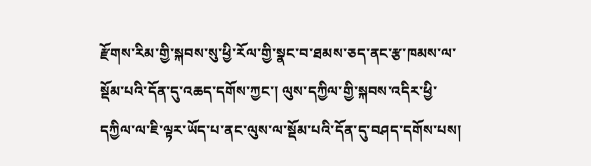རྫོགས་རིམ་གྱི་སྐབས་སུ་ཕྱི་རོལ་གྱི་སྣང་བ་ཐམས་ཅད་ནང་རྩ་ཁམས་ལ་སྡོམ་པའི་དོན་དུ་འཆད་དགོས་ཀྱང་། ལུས་དཀྱིལ་གྱི་སྐབས་འདིར་ཕྱི་དཀྱིལ་ལ་ཇི་ལྟར་ཡོད་པ་ནང་ལུས་ལ་སྡོམ་པའི་དོན་དུ་བཤད་དགོས་པས།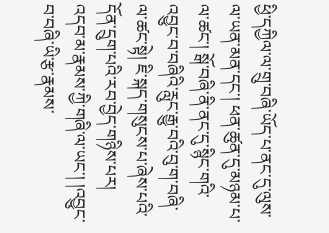ཕྱི་དཀྱིལ་ལ་གྲུ་བཞི་ཡོད་པ་ནང་དུ་ལུས་ལ་ཡན་མན་དང་། ཕན་ཚུན་དུ་མཉམ་པ་ལ་ཚང་། སྒོ་བཞི་ནི་ནང་དུ་སྙིང་གའི་འབྱུང་བ་བཞིའི་རླུང་རྒྱུ་བའི་བུ་ག་བཞི་ལ་ཚང་སྟེ། ཇི་སྐད་གསུངས་པ་ཞེས་པའི་དོན་དྲུག་པའི་རབ་བྱེད་གཉིས་པར། འདབ་མ་རྣམས་ཀྱི་གཞི་ལ་ཡང་། །འབྱུང་བ་བཞི་ཡི་རྩ་རྣམས་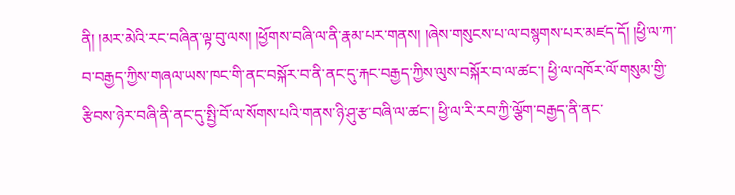ནི། །མར་མེའི་རང་བཞིན་ལྟ་བུ་ལས། །ཕྱོགས་བཞི་ལ་ནི་རྣམ་པར་གནས། །ཞེས་གསུངས་པ་ལ་བསྙགས་པར་མཛད་དོ། །ཕྱི་ལ་ཀ་བ་བརྒྱད་ཀྱིས་གཞལ་ཡས་ཁང་གི་ནང་བསྐོར་བ་ནི་ནང་དུ་རྐང་བརྒྱད་ཀྱིས་ལུས་བསྐོར་བ་ལ་ཚང་། ཕྱི་ལ་འཁོར་ལོ་གསུམ་གྱི་རྩིབས་ཉེར་བཞི་ནི་ནང་དུ་སྤྱི་བོ་ལ་སོགས་པའི་གནས་ཉི་ཤུ་རྩ་བཞི་ལ་ཚང་། ཕྱི་ལ་རི་རབ་ཀྱི་ལྕོག་བརྒྱད་ནི་ནང་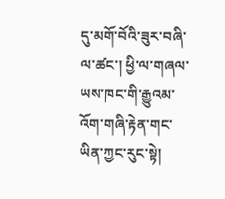དུ་མགོ་བོའི་ཟུར་བཞི་ལ་ཚང་། ཕྱི་ལ་གཞལ་ཡས་ཁང་གི་རྒྱུའམ་འོག་གཞི་རྟེན་གང་ཡིན་ཀྱང་རུང་སྟེ།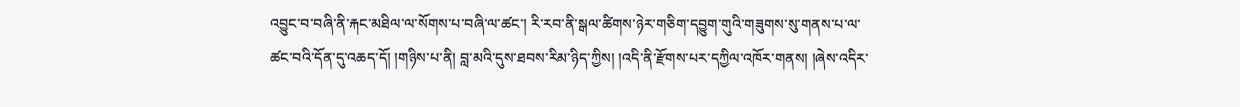འབྱུང་བ་བཞི་ནི་རྐང་མཐིལ་ལ་སོགས་པ་བཞི་ལ་ཚང་། རི་རབ་ནི་སྒལ་ཚིགས་ཉེར་གཅིག་དབྱུག་གུའི་གཟུགས་སུ་གནས་པ་ལ་ཚང་བའི་དོན་དུ་འཆད་དོ། །གཉིས་པ་ནི། བླ་མའི་དུས་ཐབས་རིམ་ཉིད་ཀྱིས། །འདི་ནི་རྫོགས་པར་དཀྱིལ་འཁོར་གནས། །ཞེས་འདིར་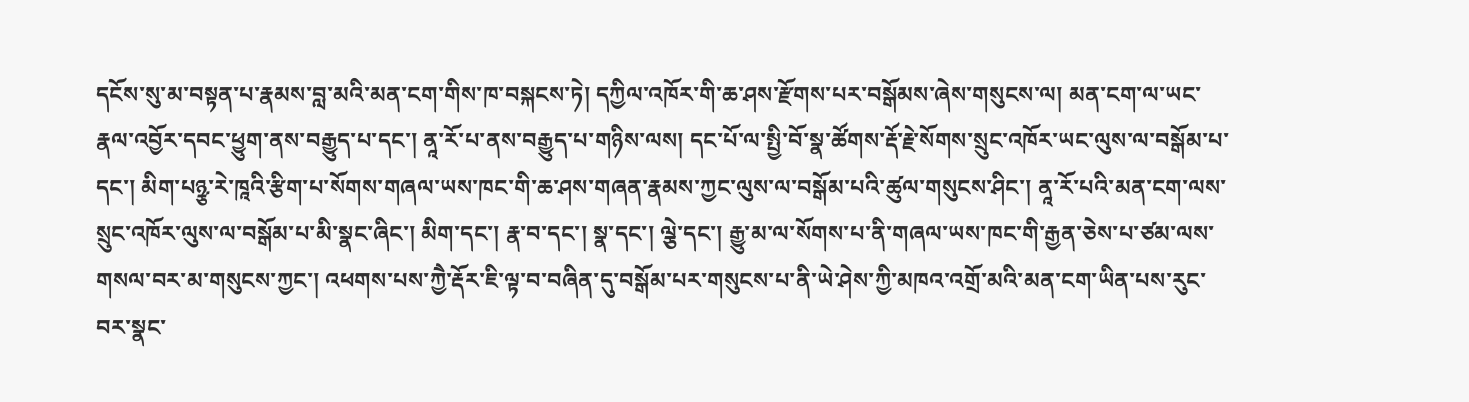དངོས་སུ་མ་བསྟན་པ་རྣམས་བླ་མའི་མན་ངག་གིས་ཁ་བསྐངས་ཏེ། དཀྱིལ་འཁོར་གི་ཆ་ཤས་རྫོགས་པར་བསྒོམས་ཞེས་གསུངས་ལ། མན་ངག་ལ་ཡང་རྣལ་འབྱོར་དབང་ཕྱུག་ནས་བརྒྱུད་པ་དང་། ནཱ་རོ་པ་ནས་བརྒྱུད་པ་གཉིས་ལས། དང་པོ་ལ་སྤྱི་བོ་སྣ་ཚོགས་རྡོ་རྗེ་སོགས་སྲུང་འཁོར་ཡང་ལུས་ལ་བསྒོམ་པ་དང་། མིག་པཉྩ་རེ་ཁཱའི་རྩིག་པ་སོགས་གཞལ་ཡས་ཁང་གི་ཆ་ཤས་གཞན་རྣམས་ཀྱང་ལུས་ལ་བསྒོམ་པའི་ཚུལ་གསུངས་ཤིང་། ནཱ་རོ་པའི་མན་ངག་ལས་སྲུང་འཁོར་ལུས་ལ་བསྒོམ་པ་མི་སྣང་ཞིང་། མིག་དང་། རྣ་བ་དང་། སྣ་དང་། ལྕེ་དང་། རྒྱུ་མ་ལ་སོགས་པ་ནི་གཞལ་ཡས་ཁང་གི་རྒྱན་ཅེས་པ་ཙམ་ལས་གསལ་བར་མ་གསུངས་ཀྱང་། འཕགས་པས་ཀྱཻ་རྡོར་ཇི་ལྟ་བ་བཞིན་དུ་བསྒོམ་པར་གསུངས་པ་ནི་ཡེ་ཤེས་ཀྱི་མཁའ་འགྲོ་མའི་མན་ངག་ཡིན་པས་རུང་བར་སྣང་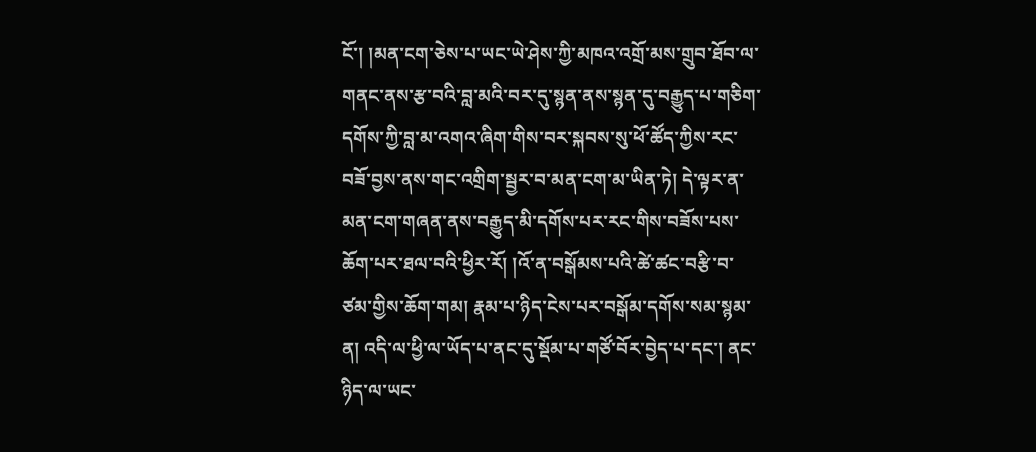ངོ་། །མན་ངག་ཅེས་པ་ཡང་ཡེ་ཤེས་ཀྱི་མཁའ་འགྲོ་མས་གྲུབ་ཐོབ་ལ་གནང་ནས་རྩ་བའི་བླ་མའི་བར་དུ་སྙན་ནས་སྙན་དུ་བརྒྱུད་པ་གཅིག་དགོས་ཀྱི་བླ་མ་འགའ་ཞིག་གིས་བར་སྐབས་སུ་ཕོ་ཚོད་ཀྱིས་རང་བཟོ་བྱས་ནས་གང་འགྲིག་སྦྱར་བ་མན་ངག་མ་ཡིན་ཏེ། དེ་ལྟར་ན་མན་ངག་གཞན་ནས་བརྒྱུད་མི་དགོས་པར་རང་གིས་བཟོས་པས་ཆོག་པར་ཐལ་བའི་ཕྱིར་རོ། །འོ་ན་བསྒོམས་པའི་ཚེ་ཚང་བརྩི་བ་ཙམ་གྱིས་ཆོག་གམ། རྣམ་པ་ཉིད་ངེས་པར་བསྒོམ་དགོས་སམ་སྙམ་ན། འདི་ལ་ཕྱི་ལ་ཡོད་པ་ནང་དུ་སྡོམ་པ་གཙོ་བོར་བྱེད་པ་དང་། ནང་ཉིད་ལ་ཡང་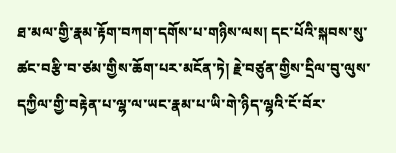ཐ་མལ་གྱི་རྣམ་རྟོག་བཀག་དགོས་པ་གཉིས་ལས། དང་པོའི་སྐབས་སུ་ཚང་བརྩི་བ་ཙམ་གྱིས་ཆོག་པར་མངོན་ཏེ། རྗེ་བཙུན་གྱིས་དྲིལ་བུ་ལུས་དཀྱིལ་གྱི་བརྟེན་པ་ལྷ་ལ་ཡང་རྣམ་པ་ཡི་གེ་ཉིད་ལྷའི་ངོ་བོར་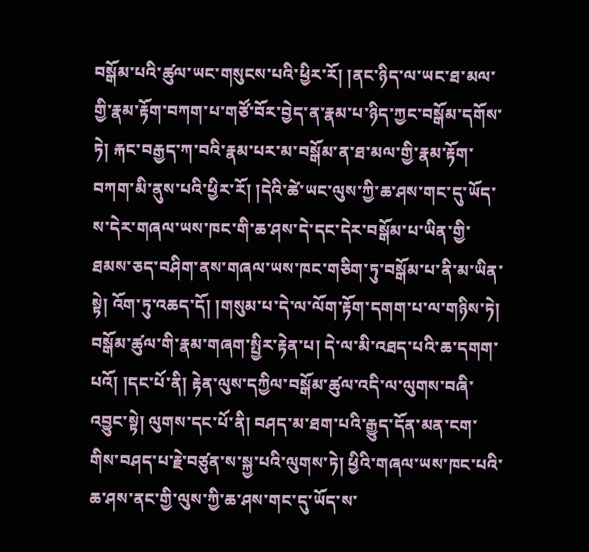བསྒོམ་པའི་ཚུལ་ཡང་གསུངས་པའི་ཕྱིར་རོ། །ནང་ཉིད་ལ་ཡང་ཐ་མལ་གྱི་རྣམ་རྟོག་བཀག་པ་གཙོ་བོར་བྱེད་ན་རྣམ་པ་ཉིད་ཀྱང་བསྒོམ་དགོས་ཏེ། རྐང་བརྒྱད་ཀ་བའི་རྣམ་པར་མ་བསྒོམ་ན་ཐ་མལ་གྱི་རྣམ་རྟོག་བཀག་མི་ནུས་པའི་ཕྱིར་རོ། །དེའི་ཚེ་ཡང་ལུས་ཀྱི་ཆ་ཤས་གང་དུ་ཡོད་ས་དེར་གཞལ་ཡས་ཁང་གི་ཆ་ཤས་དེ་དང་དེར་བསྒོམ་པ་ཡིན་གྱི་ཐམས་ཅད་བཤིག་ནས་གཞལ་ཡས་ཁང་གཅིག་ཏུ་བསྒོམ་པ་ནི་མ་ཡིན་སྟེ། འོག་ཏུ་འཆད་དོ། །གསུམ་པ་དེ་ལ་ལོག་རྟོག་དགག་པ་ལ་གཉིས་ཏེ། བསྒོམ་ཚུལ་གི་རྣམ་གཞག་སྤྱིར་རྟེན་པ། དེ་ལ་མི་འཐད་པའི་ཆ་དགག་པའོ། །དང་པོ་ནི། རྟེན་ལུས་དཀྱིལ་བསྒོམ་ཚུལ་འདི་ལ་ལུགས་བཞི་འབྱུང་སྟེ། ལུགས་དང་པོ་ནི། བཤད་མ་ཐག་པའི་རྒྱུད་དོན་མན་ངག་གིས་བཤད་པ་རྗེ་བཙུན་ས་སྐྱ་པའི་ལུགས་ཏེ། ཕྱིའི་གཞལ་ཡས་ཁང་པའི་ཆ་ཤས་ནང་གྱི་ལུས་ཀྱི་ཆ་ཤས་གང་དུ་ཡོད་ས་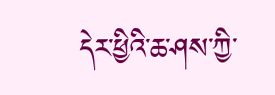དེར་ཕྱིའི་ཆ་ཤས་ཀྱི་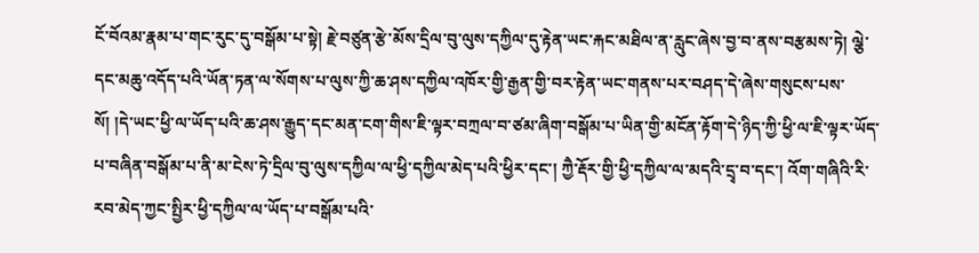ངོ་བོའམ་རྣམ་པ་གང་རུང་དུ་བསྒོམ་པ་སྟེ། རྗེ་བཙུན་རྩེ་མོས་དྲིལ་བུ་ལུས་དཀྱིལ་དུ་རྟེན་ཡང་རྐང་མཐིལ་ན་རླུང་ཞེས་བྱ་བ་ནས་བརྩམས་ཏེ། ལྕེ་དང་མཆུ་འདོད་པའི་ཡོན་ཏན་ལ་སོགས་པ་ལུས་ཀྱི་ཆ་ཤས་དཀྱིལ་འཁོར་གྱི་རྒྱན་གྱི་བར་རྟེན་ཡང་གནས་པར་བཤད་དེ་ཞེས་གསུངས་པས་སོ། །དེ་ཡང་ཕྱི་ལ་ཡོད་པའི་ཆ་ཤས་རྒྱུད་དང་མན་ངག་གིས་ཇི་ལྟར་བཀྲལ་བ་ཙམ་ཞིག་བསྒོམ་པ་ཡིན་གྱི་མངོན་རྟོག་དེ་ཉིད་ཀྱི་ཕྱི་ལ་ཇི་ལྟར་ཡོད་པ་བཞིན་བསྒོམ་པ་ནི་མ་ངེས་ཏེ་དྲིལ་བུ་ལུས་དཀྱིལ་ལ་ཕྱི་དཀྱིལ་མེད་པའི་ཕྱིར་དང་། ཀྱཻ་རྡོར་གྱི་ཕྱི་དཀྱིལ་ལ་མདའི་དྲྭ་བ་དང་། འོག་གཞིའི་རི་རབ་མེད་ཀྱང་སྤྱིར་ཕྱི་དཀྱིལ་ལ་ཡོད་པ་བསྒོམ་པའི་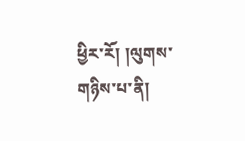ཕྱིར་རོ། །ལུགས་གཉིས་པ་ནི།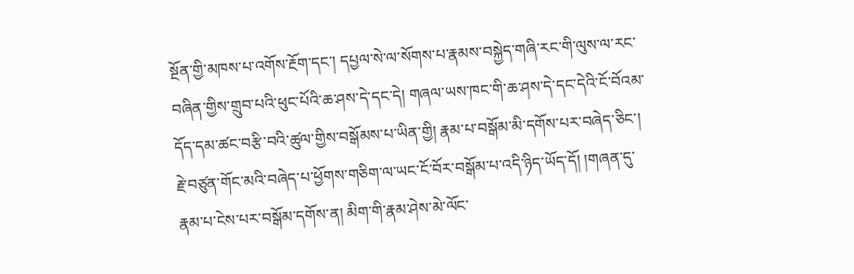སྔོན་གྱི་མཁས་པ་འགོས་རྔོག་དང་། དཔྱལ་སེ་ལ་སོགས་པ་རྣམས་བསྐྱེད་གཞི་རང་གི་ལུས་ལ་རང་བཞིན་གྱིས་གྲུབ་པའི་ཕུང་པོའི་ཆ་ཤས་དེ་དང་དེ། གཞལ་ཡས་ཁང་གི་ཆ་ཤས་དེ་དང་དེའི་ངོ་བོའམ་དོད་དམ་ཚང་བརྩི་བའི་ཚུལ་གྱིས་བསྒོམས་པ་ཡིན་གྱི། རྣམ་པ་བསྒོམ་མི་དགོས་པར་བཞེད་ཅིང་། རྗེ་བཙུན་གོང་མའི་བཞེད་པ་ཕྱོགས་གཅིག་ལ་ཡང་ངོ་བོར་བསྒོམ་པ་འདི་ཉིད་ཡོད་དོ། །གཞན་དུ་རྣམ་པ་ངེས་པར་བསྒོམ་དགོས་ན། མིག་གི་རྣམ་ཤེས་མེ་ལོང་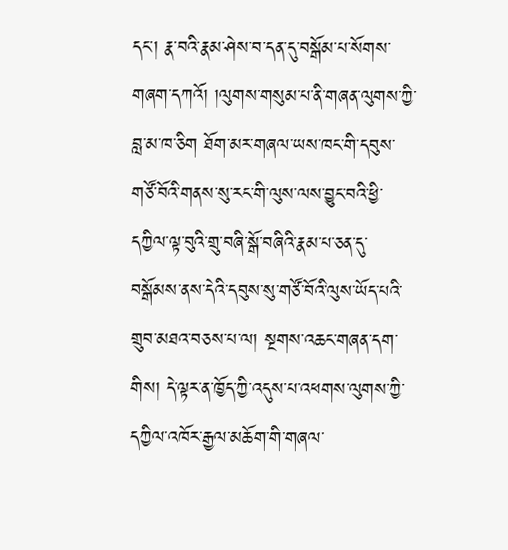དང་། རྣ་བའི་རྣམ་ཤེས་བ་དན་དུ་བསྒོམ་པ་སོགས་གཞག་དཀའོ། །ལུགས་གསུམ་པ་ནི་གཞན་ལུགས་ཀྱི་བླ་མ་ཁ་ཅིག ཐོག་མར་གཞལ་ཡས་ཁང་གི་དབུས་གཙོ་བོའི་གནས་སུ་རང་གི་ལུས་ལས་བྱུང་བའི་ཕྱི་དཀྱིལ་ལྟ་བུའི་གྲུ་བཞི་སྒོ་བཞིའི་རྣམ་པ་ཅན་དུ་བསྒོམས་ནས་དེའི་དབུས་སུ་གཙོ་བོའི་ལུས་ཡོད་པའི་གྲུབ་མཐའ་བཅས་པ་ལ། སྔགས་འཆང་གཞན་དག་གིས། དེ་ལྟར་ན་ཁྱོད་ཀྱི་འདུས་པ་འཕགས་ལུགས་ཀྱི་དཀྱིལ་འཁོར་རྒྱལ་མཆོག་གི་གཞལ་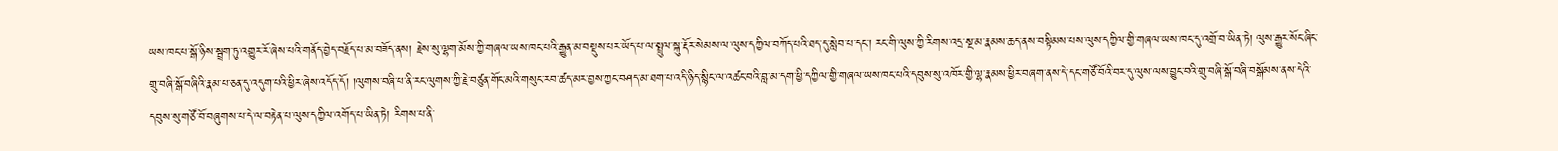ཡས་ཁང་པ་སྒོ་ཉིས་སྦྲག་ཏུ་འགྱུར་རོ་ཞེས་པའི་གནོད་བྱེད་བརྗོད་པ་མ་བཟོད་ནས། རྗེས་སུ་ལྷག་མོས་ཀྱི་གཞལ་ཡས་ཁང་པའི་རྒྱུན་མ་བསྡུས་པར་ཡོད་པ་ལ་སྤྲུལ་སྐུ་རྡོར་སེམས་ལ་ལུས་དཀྱིལ་བཀོད་པའི་ཐད་དུ་སླེབ་པ་དང་། རང་གི་ལུས་ཀྱི་རིགས་འདྲ་སྔ་མ་རྣམས་ཆད་ནས་བསྟིམས་པས་ལུས་དཀྱིལ་གྱི་གཞལ་ཡས་ཁང་དུ་འགྲོ་བ་ཡིན་ཏེ། ལུས་རྒྱུར་སོང་ཞིང་གྲུ་བཞི་སྒོ་བཞིའི་རྣམ་པ་ཅན་དུ་འདུག་པའི་ཕྱིར་ཞེས་འདོད་དོ། །ལུགས་བཞི་པ་ནི་རང་ལུགས་ཀྱི་རྗེ་བཙུན་གོང་མའི་གསུང་རབ་ཚད་མར་བྱས་ཀྱང་བཤད་མ་ཐག་པ་འདི་ཉིད་སྙིང་ལ་འཚང་བའི་བླ་མ་དག་ཕྱི་དཀྱིལ་གྱི་གཞལ་ཡས་ཁང་པའི་དབུས་སུ་འཁོར་གྱི་ལྷ་རྣམས་ཕྱིར་བཞག་ནས་དེ་དང་གཙོ་བོའི་བར་དུ་ལུས་ལས་བྱུང་བའི་གྲུ་བཞི་སྒོ་བཞི་བསྒོམས་ནས་དེའི་དབུས་སུ་གཙོ་བོ་བཞུགས་པ་དེ་ལ་བརྟེན་པ་ལུས་དཀྱིལ་འགོད་པ་ཡིན་ཏེ། རིགས་པ་ནི་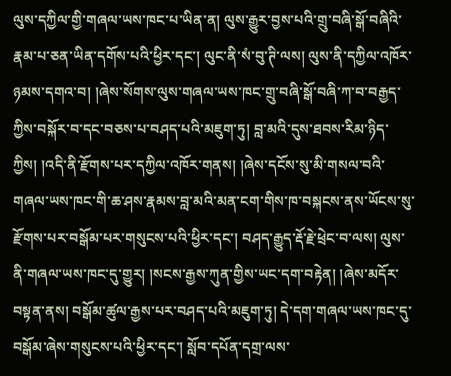ལུས་དཀྱིལ་གྱི་གཞལ་ཡས་ཁང་པ་ཡིན་ན། ལུས་རྒྱུར་བྱས་པའི་གྲུ་བཞི་སྒོ་བཞིའི་རྣམ་པ་ཅན་ཡིན་དགོས་པའི་ཕྱིར་དང་། ལུང་ནི་སཾ་བུ་ཊི་ལས། ལུས་ནི་དཀྱིལ་འཁོར་ཉམས་དགའ་བ། །ཞེས་སོགས་ལུས་གཞལ་ཡས་ཁང་གྲུ་བཞི་སྒོ་བཞི་ཀ་བ་བརྒྱད་ཀྱིས་བསྐོར་བ་དང་བཅས་པ་བཤད་པའི་མཇུག་ཏུ། བླ་མའི་དུས་ཐབས་རིམ་ཉིད་ཀྱིས། །འདི་ནི་རྫོགས་པར་དཀྱིལ་འཁོར་གནས། །ཞེས་དངོས་སུ་མི་གསལ་བའི་གཞལ་ཡས་ཁང་གི་ཆ་ཤས་རྣམས་བླ་མའི་མན་ངག་གིས་ཁ་བསྐངས་ནས་ཡོངས་སུ་རྫོགས་པར་བསྒོམ་པར་གསུངས་པའི་ཕྱིར་དང་། བཤད་རྒྱུད་རྡོ་རྗེ་ཕྲེང་བ་ལས། ལུས་ནི་གཞལ་ཡས་ཁང་དུ་གྱུར། །སངས་རྒྱས་ཀུན་གྱིས་ཡང་དག་བརྟེན། །ཞེས་མདོར་བསྟན་ནས། བསྒོམ་ཚུལ་རྒྱས་པར་བཤད་པའི་མཇུག་ཏུ། དེ་དག་གཞལ་ཡས་ཁང་དུ་བསྒོམ་ཞེས་གསུངས་པའི་ཕྱིར་དང་། སློབ་དཔོན་དགྲ་ལས་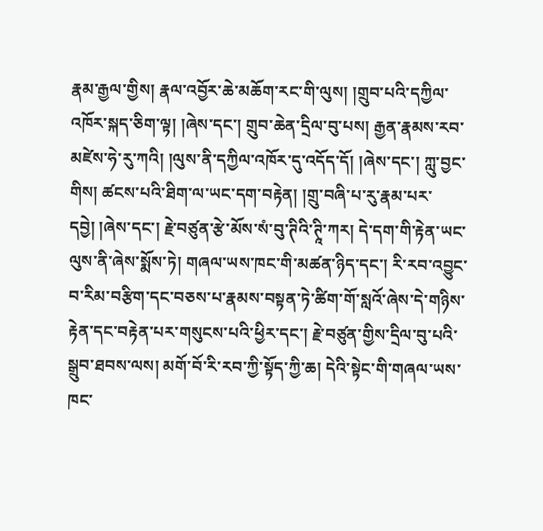རྣམ་རྒྱལ་གྱིས། རྣལ་འབྱོར་ཆེ་མཆོག་རང་གི་ལུས། །གྲུབ་པའི་དཀྱིལ་འཁོར་སྐད་ཅིག་ལྟ། །ཞེས་དང་། གྲུབ་ཆེན་དྲིལ་བུ་པས། རྒྱན་རྣམས་རབ་མཛེས་ཧེ་རུ་ཀའི། །ལུས་ནི་དཀྱིལ་འཁོར་དུ་འདོད་དོ། །ཞེས་དང་། ཀླུ་བྱང་གིས། ཚངས་པའི་ཐིག་ལ་ཡང་དག་བརྟེན། །གྲུ་བཞི་པ་རུ་རྣམ་པར་དབྱེ། །ཞེས་དང་། རྗེ་བཙུན་རྩེ་མོས་སཾ་བུ་ཊིའི་ཊཱི་ཀར། དེ་དག་གི་རྟེན་ཡང་ལུས་ནི་ཞེས་སྨོས་ཏེ། གཞལ་ཡས་ཁང་གི་མཚན་ཉིད་དང་། རི་རབ་འབྱུང་བ་རིམ་བརྩིག་དང་བཅས་པ་རྣམས་བསྟན་ཏེ་ཚིག་གོ་སླའོ་ཞེས་དེ་གཉིས་རྟེན་དང་བརྟེན་པར་གསུངས་པའི་ཕྱིར་དང་། རྗེ་བཙུན་གྱིས་དྲིལ་བུ་པའི་སྒྲུབ་ཐབས་ལས། མགོ་བོ་རི་རབ་ཀྱི་སྟོད་ཀྱི་ཆ། དེའི་སྟེང་གི་གཞལ་ཡས་ཁང་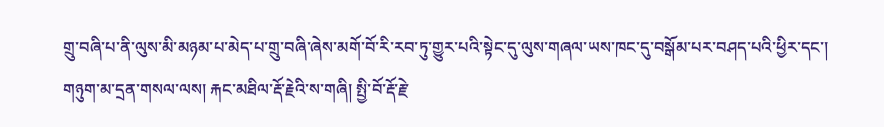གྲུ་བཞི་པ་ནི་ལུས་མི་མཉམ་པ་མེད་པ་གྲུ་བཞི་ཞེས་མགོ་བོ་རི་རབ་ཏུ་གྱུར་པའི་སྟེང་དུ་ལུས་གཞལ་ཡས་ཁང་དུ་བསྒོམ་པར་བཤད་པའི་ཕྱིར་དང་། གཉུག་མ་དྲན་གསལ་ལས། རྐང་མཐིལ་རྡོ་རྗེའི་ས་གཞི། སྤྱི་བོ་རྡོ་རྗེ་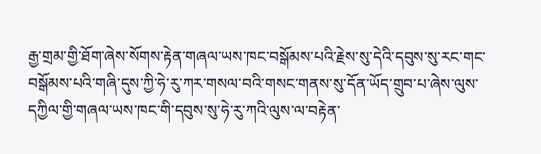རྒྱ་གྲམ་གྱི་ཐོག་ཞེས་སོགས་རྟེན་གཞལ་ཡས་ཁང་བསྒོམས་པའི་རྗེས་སུ་དེའི་དབུས་སུ་རང་གང་བསྒོམས་པའི་གཞི་དུས་ཀྱི་ཧེ་རུ་ཀར་གསལ་བའི་གསང་གནས་སུ་དོན་ཡོད་གྲུབ་པ་ཞེས་ལུས་དཀྱིལ་གྱི་གཞལ་ཡས་ཁང་གི་དབུས་སུ་ཧེ་རུ་ཀའི་ལུས་ལ་བརྟེན་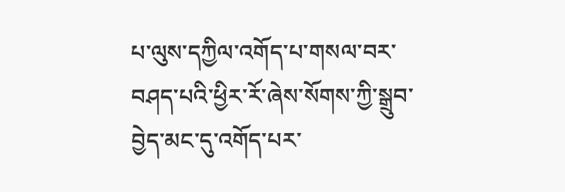པ་ལུས་དཀྱིལ་འགོད་པ་གསལ་བར་བཤད་པའི་ཕྱིར་རོ་ཞེས་སོགས་ཀྱི་སྒྲུབ་བྱེད་མང་དུ་འགོད་པར་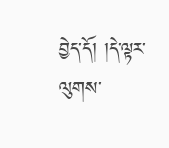བྱེད་དོ། །དེ་ལྟར་ལུགས་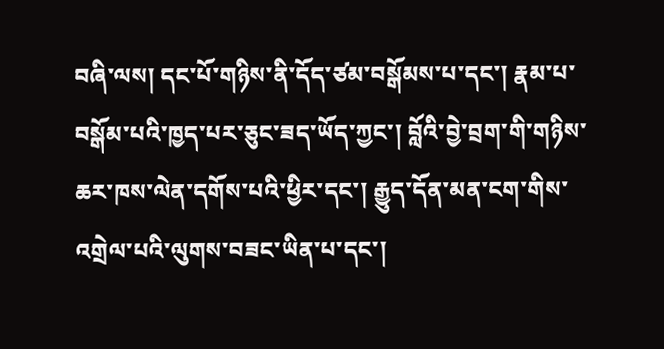བཞི་ལས། དང་པོ་གཉིས་ནི་དོད་ཙམ་བསྒོམས་པ་དང་། རྣམ་པ་བསྒོམ་པའི་ཁྱད་པར་ཅུང་ཟད་ཡོད་ཀྱང་། བློའི་བྱེ་བྲག་གི་གཉིས་ཆར་ཁས་ལེན་དགོས་པའི་ཕྱིར་དང་། རྒྱུད་དོན་མན་ངག་གིས་འགྲེལ་པའི་ལུགས་བཟང་ཡིན་པ་དང་།